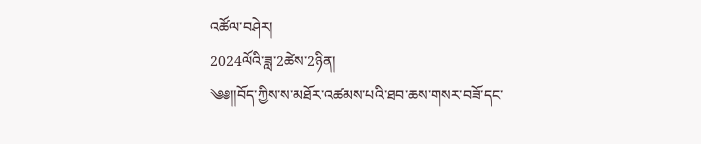འཚོལ་བཤེར།
2024ལོའི་ཟླ་2ཚེས་2ཉིན།
༄༅།།བོད་ཀྱིས་ས་མཐོར་འཚམས་པའི་ཐབ་ཆས་གསར་བཟོ་དང་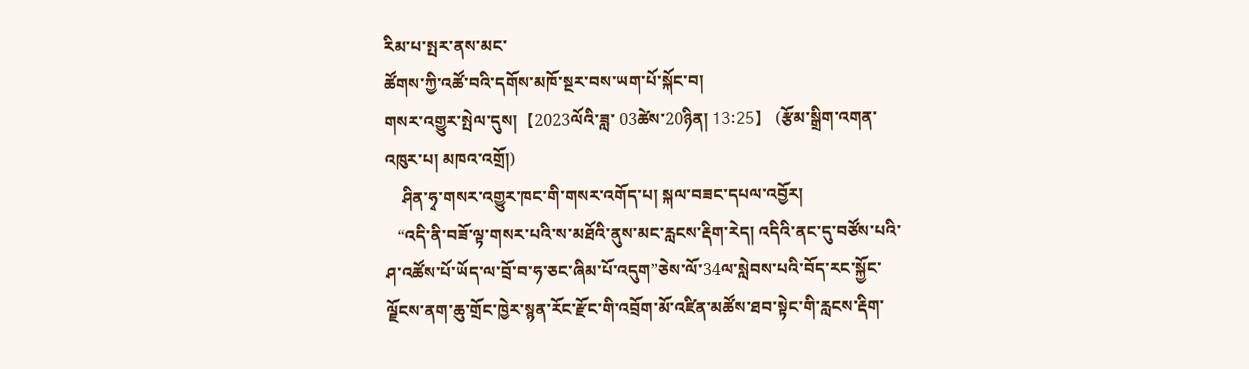རིམ་པ་སྤར་ནས་མང་
ཚོགས་ཀྱི་འཚོ་བའི་དགོས་མཁོ་སྔར་བས་ཡག་པོ་སྐོང་བ།
གསར་འགྱུར་སྤེལ་དུས།  【2023ལོའི་ཟླ་ 03ཚེས་20ཉིན། 13:25】   (རྩོམ་སྒྲིག་འགན་འཁུར་པ། མཁའ་འགྲོ།)
    ཤིན་ཧྭ་གསར་འགྱུར་ཁང་གི་གསར་འགོད་པ། སྐལ་བཟང་དཔལ་འབྱོར།
   “འདི་ནི་བཟོ་ལྟ་གསར་པའི་ས་མཐོའི་ནུས་མང་རླངས་རྡིག་རེད། འདིའི་ནང་དུ་བཙོས་པའི་ཤ་འཚོས་པོ་ཡོད་ལ་བྲོ་བ་ཧ་ཅང་ཞིམ་པོ་འདུག”ཅེས་ལོ་34ལ་སླེབས་པའི་བོད་རང་སྐྱོང་ལྗོངས་ནག་ཆུ་གྲོང་ཁྱེར་སྙན་རོང་རྫོང་གི་འབྲོག་མོ་འཛིན་མཚོས་ཐབ་སྟེང་གི་རླངས་རྡིག་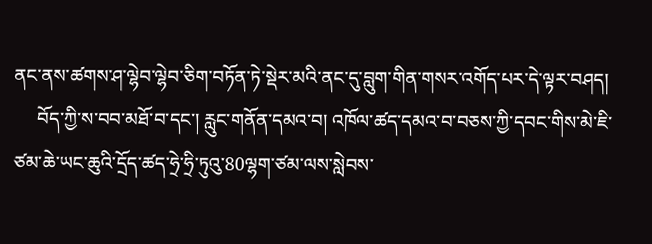ནང་ནས་ཚགས་ཤ་ལྷེབ་ལྷེབ་ཅིག་བཏོན་ཏེ་སྡེར་མའི་ནང་དུ་བླུག་གིན་གསར་འགོད་པར་དེ་ལྟར་བཤད།
     བོད་ཀྱི་ས་བབ་མཐོ་བ་དང་། རླུང་གནོན་དམའ་བ། འཁོལ་ཚད་དམའ་བ་བཅས་ཀྱི་དབང་གིས་མེ་ཇི་ཙམ་ཆེ་ཡང་ཆུའི་དྲོད་ཚད་ཧྲེ་ཧྲི་ཏུའུ་80ལྷག་ཙམ་ལས་སླེབས་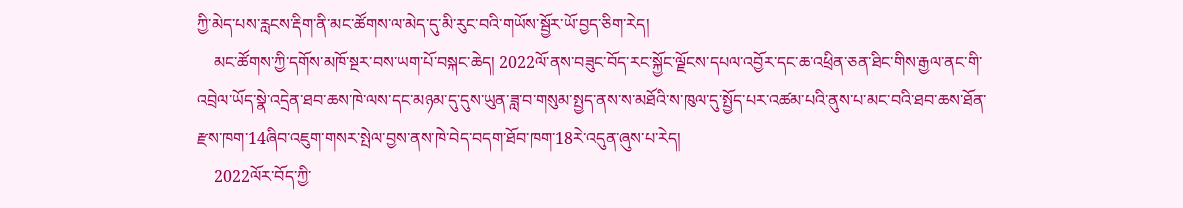ཀྱི་མེད་པས་རླངས་རྡིག་ནི་མང་ཚོགས་ལ་མེད་དུ་མི་རུང་བའི་གཡོས་སྦྱོར་ཡོ་བྱད་ཅིག་རེད།
    མང་ཚོགས་ཀྱི་དགོས་མཁོ་སྔར་བས་ཡག་པོ་བསྐང་ཆེད། 2022ལོ་ནས་བཟུང་བོད་རང་སྐྱོང་ལྗོངས་དཔལ་འབྱོར་དང་ཆ་འཕྲིན་ཅན་ཐིང་གིས་རྒྱལ་ནང་གི་འབྲེལ་ཡོད་སྣེ་འདྲེན་ཐབ་ཆས་ཁེ་ལས་དང་མཉམ་དུ་དུས་ཡུན་ཟླ་བ་གསུམ་སྤྱད་ནས་ས་མཐོའི་ས་ཁུལ་དུ་སྤྱོད་པར་འཚམ་པའི་ནུས་པ་མང་བའི་ཐབ་ཆས་ཐོན་རྫས་ཁག་14ཞིབ་འཇུག་གསར་སྤེལ་བྱས་ནས་ཁེ་བེད་བདག་ཐོབ་ཁག་18རེ་འདུན་ཞུས་པ་རེད།
    2022ལོར་བོད་ཀྱི་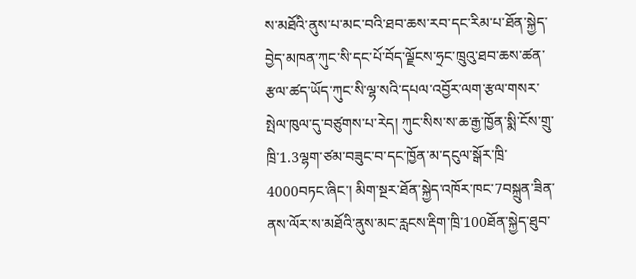ས་མཐོའི་ནུས་པ་མང་བའི་ཐབ་ཆས་རབ་དང་རིམ་པ་ཐོན་སྐྱེད་བྱེད་མཁན་ཀུང་སི་དང་པོ་བོད་ལྗོངས་ཧྲང་ཁྲུའུ་ཐབ་ཆས་ཚན་རྩལ་ཚད་ཡོད་ཀུང་སི་ལྷ་སའི་དཔལ་འབྱོར་ལག་རྩལ་གསར་སྤེལ་ཁུལ་དུ་བཙུགས་པ་རེད། ཀུང་སིས་ས་ཆ་རྒྱ་ཁྱོན་སྨི་ངོས་གྲུ་ཁྲི་1.3ལྷག་ཙམ་བཟུང་བ་དང་ཁྱོན་མ་དངུལ་སྒོར་ཁྲི་4000བཏང་ཞིང་། མིག་སྔར་ཐོན་སྐྱེད་འཁོར་ཁང་7བསྐྲུན་ཟིན་ནས་ལོར་ས་མཐོའི་ནུས་མང་རླངས་རྡིག་ཁྲི་100ཐོན་སྐྱེད་ཐུབ་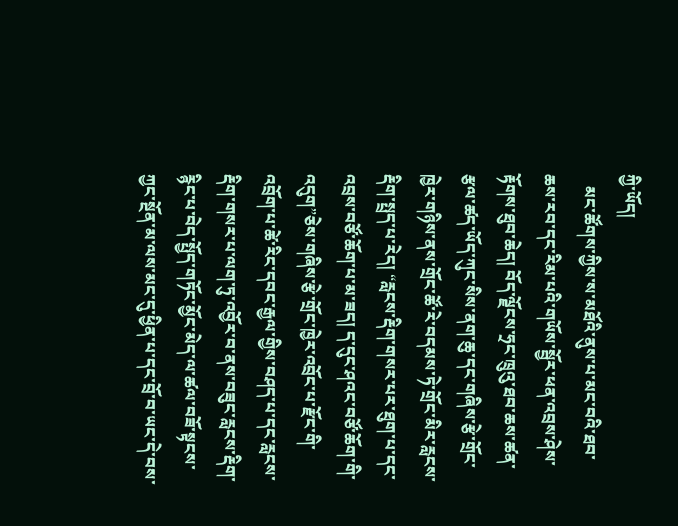ཀྱི་ཡོད།
   མང་ཚོགས་ཀྱིས་ས་མཐོའི་ནུས་པ་མང་བའི་ཐབ་ཆས་རབ་དང་རིམ་པའི་གཡོས་སྦྱོར་ཕན་འབྲས་ཤེས་རྟོགས་ཐུབ་ཆེད། བོད་ལྗོངས་ཧྲང་ཁྲུའུ་ཐབ་ཆས་ཚན་རྩལ་ཚད་ཡོད་ཀུང་སིས་ནག་ཆུ་དང་གཞིས་རྩེ་གྲོང་ཁྱེར་གཉིས་ནས་གྲོང་ཚོ་རེ་བདམས་ཏེ་གྲོང་མིར་རླངས་རྡིག་སྤྲད་པ་རེད། “རླངས་རྡིག་གསར་པར་ཐུག་པ་དང་འབྲས་བཙོ་ཆོག་པ་མ་ཟད། ད་དུང་ཤའང་བཙོ་ཆོག་གི་འདུག”ཅེས་གཞིས་རྩེ་གྲོང་ཁྱེར་འབྲོང་པ་རྫོང་གི་འབྲོག་པ་ཚེ་རིང་དབང་རྒྱལ་གྱིས་བཤད་པ་དང་རླངས་རྡིག་གསར་པ་ལག་ཏུ་འབྱོར་བ་ནས་བཟུང་རླངས་རྡིག་རྙིང་པ་བེད་སྤྱོད་གཏོང་མྱོང་མེད་ལ་ཚལ་བཟོ་སྟངས་ཀྱང་སྔོན་མ་ལས་མང་དུ་ཕྱིན་པ་དང་བྲོ་བ་ཡང་དེ་བས་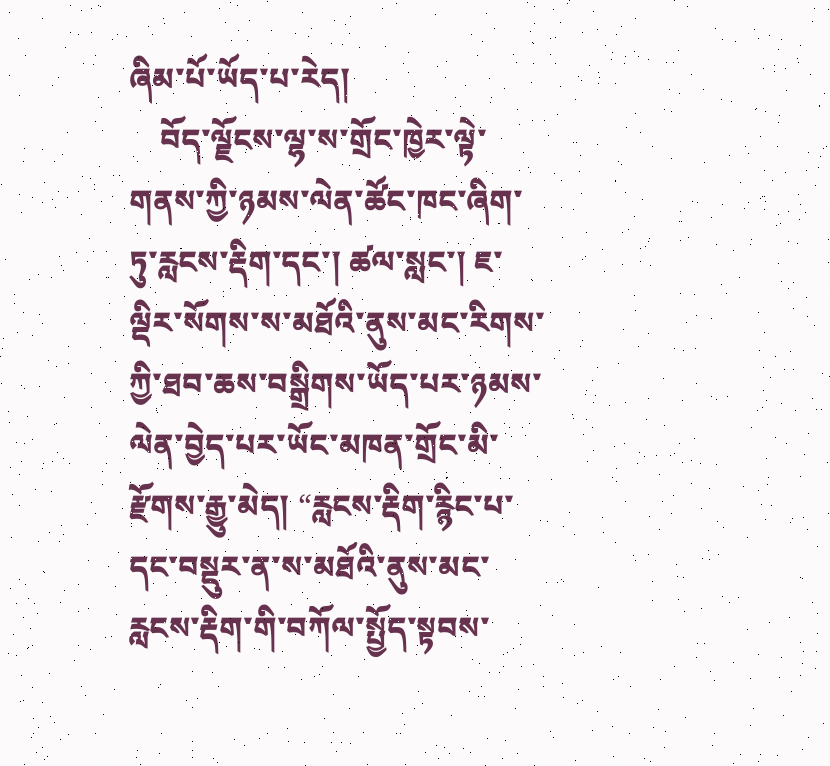ཞིམ་པོ་ཡོད་པ་རེད།
    བོད་ལྗོངས་ལྷ་ས་གྲོང་ཁྱེར་ལྟེ་གནས་ཀྱི་ཉམས་ལེན་ཚོང་ཁང་ཞིག་ཏུ་རླངས་རྡིག་དང་། ཚལ་སླང་། ཇ་ལྡིར་སོགས་ས་མཐོའི་ནུས་མང་རིགས་ཀྱི་ཐབ་ཆས་བསྒྲིགས་ཡོད་པར་ཉམས་ལེན་བྱེད་པར་ཡོང་མཁན་གྲོང་མི་རྫོགས་རྒྱུ་མེད། “རླངས་རྡིག་རྙིང་པ་དང་བསྡུར་ན་ས་མཐོའི་ནུས་མང་རླངས་རྡིག་གི་བཀོལ་སྤྱོད་སྟབས་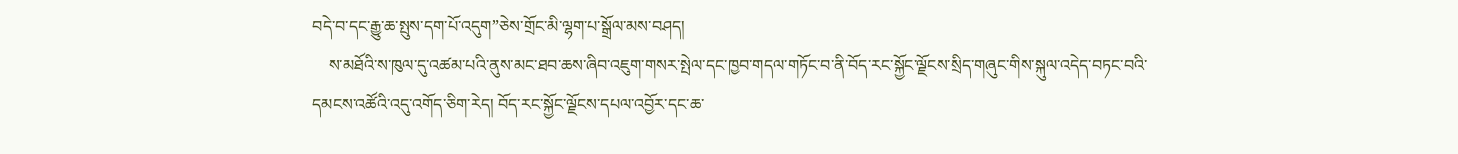བདེ་བ་དང་རྒྱུ་ཆ་སྤུས་དག་པོ་འདུག”ཅེས་གྲོང་མི་ལྷག་པ་སྒྲོལ་མས་བཤད།
    ས་མཐོའི་ས་ཁུལ་དུ་འཚམ་པའི་ནུས་མང་ཐབ་ཆས་ཞིབ་འཇུག་གསར་སྤེལ་དང་ཁྱབ་གདལ་གཏོང་བ་ནི་བོད་རང་སྐྱོང་ལྗོངས་སྲིད་གཞུང་གིས་སྐུལ་འདེད་བཏང་བའི་དམངས་འཚོའི་འདུ་འགོད་ཅིག་རེད། བོད་རང་སྐྱོང་ལྗོངས་དཔལ་འབྱོར་དང་ཆ་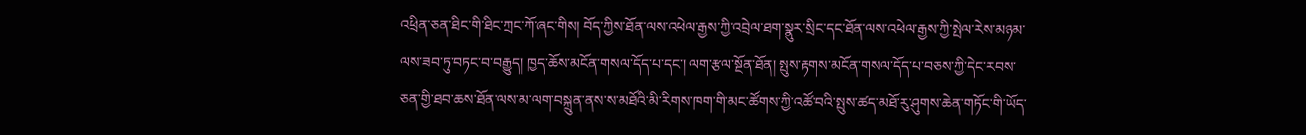འཕྲིན་ཅན་ཐིང་གི་ཐིང་ཀྲང་ཀོ་ཞང་གིས། བོད་ཀྱིས་ཐོན་ལས་འཕེལ་རྒྱས་ཀྱི་འབྲེལ་ཐག་སྣུར་སྲིང་དང་ཐོན་ལས་འཕེལ་རྒྱས་ཀྱི་སྤེལ་རེས་མཉམ་ལས་ཟབ་ཏུ་བཏང་བ་བརྒྱུད། ཁྱད་ཆོས་མངོན་གསལ་དོད་པ་དང་། ལག་རྩལ་སྔོན་ཐོན། སྤུས་རྟགས་མངོན་གསལ་དོད་པ་བཅས་ཀྱི་དེང་རབས་ཅན་གྱི་ཐབ་ཆས་ཐོན་ལས་མ་ལག་བསྐྲུན་ནས་ས་མཐོའི་མི་རིགས་ཁག་གི་མང་ཚོགས་ཀྱི་འཚོ་བའི་སྤུས་ཚད་མཐོ་རུ་ཤུགས་ཆེན་གཏོང་གི་ཡོད་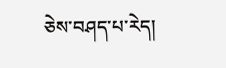ཅེས་བཤད་པ་རེད།